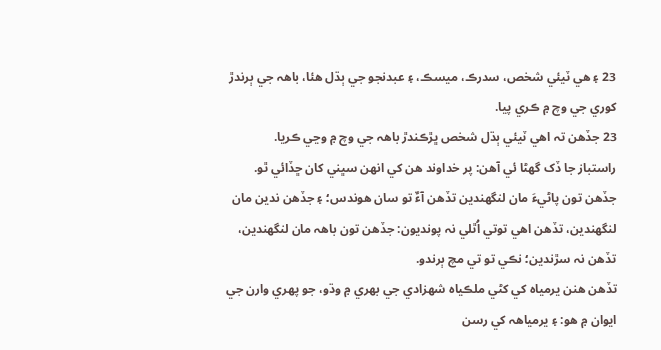23 ۽ هي ٽيئي شخص، سدرڪ، ميسڪ، ۽ عبدنجو جي ٻڌل هئا، باهہ جي ٻرندڙ کوري جي وچ ۾ ڪري پيا.
23 جڏهن تہ اهي ٽيئي ٻڌل شخص ڀڙڪندڙ باهہ جي وچ ۾ وڃي ڪريا.
راستباز جا ڏک گهڻا ئي آهن: پر خداوند هن کي انهن سڀني کان ڇڏائي ٿو.
جڏهن تون پاڻيءَ مان لنگهندين تڏهن آءٌ تو سان هوندس؛ ۽ جڏهن ندين مان لنگهندين، تڏهن اهي توتي اُٿلي نہ پونديون: جڏهن تون باهہ مان لنگهندين، تڏهن نہ سڙندين؛ نڪي تو تي مچ ٻرندو.
تڏهن هنن يرمياہ کي کڻي ملڪياہ شهزادي جي بهري ۾ وڌو، جو پهري وارن جي ايوان ۾ هو: ۽ يرمياهہ کي رسن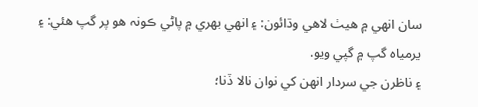سان انهي ۾ هيٺ لاهي وڌائون: ۽ انهي بهري ۾ پاڻي ڪونہ هو پر گپ هئي: ۽ يرمياہ گپ ۾ گپي ويو.
۽ ناظرن جي سردار انهن کي نوان نالا ڏنا؛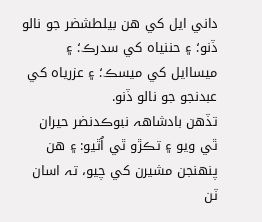داني ايل کي هن بيلطشضر جو نالو ڏنو؛ ۽ حننياہ کي سدرڪ؛ ۽ ميساايل کي ميسڪ؛ ۽ عزرياہ کي عبدنجو جو نالو ڏنو.
تڏهن بادشاهہ نبوڪدنضر حيران ٿي ويو ۽ تڪڙو ٿي اُٿيو: ۽ هن پنهنجن مشيرن کي چيو، تہ اسان ٽن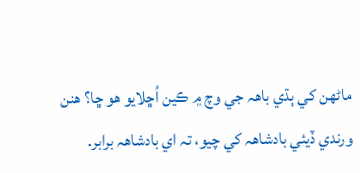ماڻهن کي ٻڌي باهہ جي وچ ۾ ڪين اُڇلايو هو ڇا؟ هنن ورندي ڏيئي بادشاهہ کي چيو، تہ اي بادشاهہ برابر.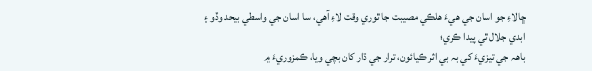ڇالاءِ جو اسان جي هيءَ هلڪي مصيبت جا ٿوري وقت لاءِ آهي، سا اسان جي واسطي بيحد وڏو ۽ ابدي جلال ٿي پيدا ڪري؛
باهہ جي تيزيءَ کي بہ بي اثر ڪيائون، ترار جي ڌار کان بچي ويا، ڪمزوريءَ ۾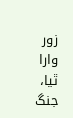زور وارا ٿيا، جنگ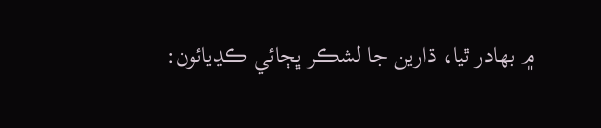۾ بهادر ٿيا، ڌارين جا لشڪر ڀڄائي ڪڍيائون: